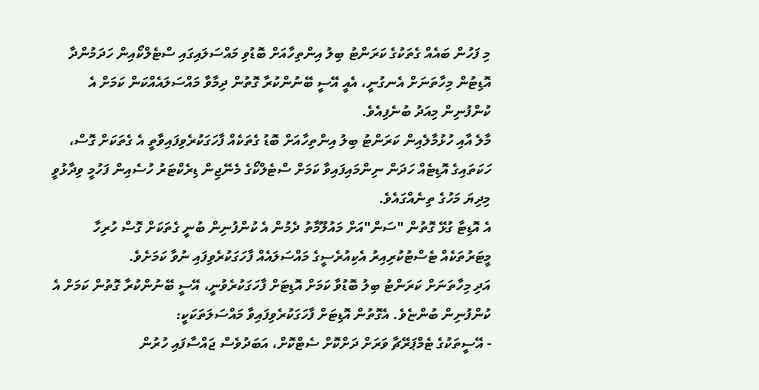މި ފަހުން ބައެއް ގެތަކުގެ ކަރަންޓު ބިލު އިންތިހާއަށް ބޮޑުވި މައްސަލައިގައި ސްޓެލްކޯއިން ހަދަމުންދާ އޮޑިޓުން މިހާތަނަށް އެނގުނީ، އެއީ އޭސީ ބޭނުންކުރާ ގޮތުން ދިމާވާ މައްސަލައެއްކަން ކަމަށް އެ ކުންފުނިން މިއަދު ބުނެފިއެވެ.
މާލެ އާއި ހުޅުމާލެއިން ކަރަންޓު ބިލު އިންތިހާއަށް ބޮޑު ގެތަކެއް ފާހަގަކުރެވިފައިވާތީ އެ ގެތަކަށް ގޮސް، ހަކަތައިގެ އޮޑިޓެއް ހަދަން ނިންމައިފައިވާ ކަމަށް ސްޓެލްކޯގެ މެނޭޖިން ޑިރެކްޓަރު ހުސެއިން ފަހުމީ ވިދާޅުވީ މިދިޔަ މަހުގެ ތިނެއްގައެވެ.
އެ އޮޑިޓާ ގުޅޭ ގޮތުން "ސަން"އަށް މައުލޫމާތު ދެމުން އެ ކުންފުނިން ބުނީ ގެތަކަށް ގޮސް ހުރިހާ މީޓަރުތަކެއް ޓެސްޓުކުރިއިރު އެކިއުރެސީގެ މައްސަލައެއް ފާހަގަކުރެވިފައި ނުވާ ކަމަށެވެ.
އަދި މިހާތަނަށް ކަރަންޓު ބިލު ބޮޑުވާ ކަމަށް އޮޑިޓަށް ފާހަގަކުރެވުނީ، އޭސީ ބޭނުންކުރާ ގޮތުން ކަމަށް އެ ކުންފުނިން ބުންޏެވެ. އެގޮތުން އޮޑިޓަށް ފާހަގަކުރެވިފައިވާ މައްސަލަތަކަކީ:
- އޭސީތަކުގެ ޓެމްޕަރޭޗާ ވަރަށް ދަށްކޮށް ސެޓްކޮށް، އަބަދުވެސް ޖައްސާފައި ހުރުން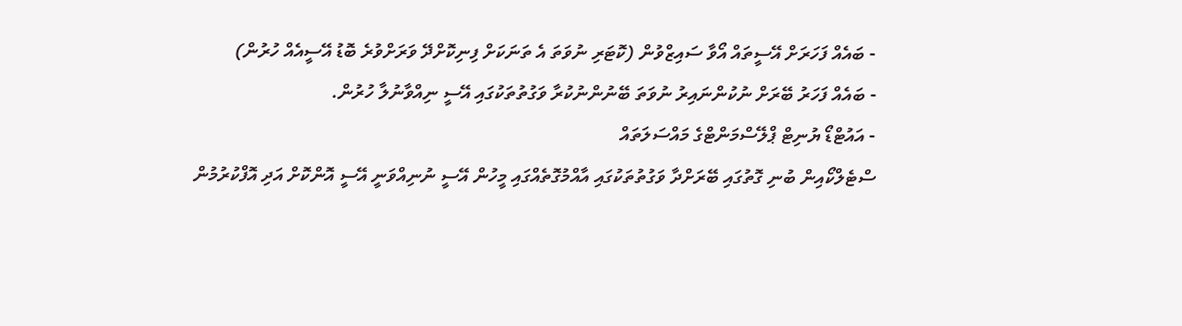- ބައެއް ފަހަރަށް އޭސީތައް އޯވާ ސައިޒްވުން (ކޮޓަރި ނުވަތަ އެ ތަނަކަށް ފިނިކޮށްދޭ ވަރަށްވުރެ ބޮޑު އޭސީއެއް ހުރުން)
- ބައެއް ފަހަރު ބޭރަށް ނުކުންނައިރު ނުވަތަ ބޭނުންނުކުރާ ވަގުތުތަކުގައި އޭސީ ނިއްވާނުލާ ހުރުން.
- އައުޓްޑޯ ޔުނިޓް ޕްލޭސްމަންޓްގެ މައްސަލަތައް
ސްޓެލްކޯއިން ބުނި ގޮތުގައި ބޭރަށްދާ ވަގުތުތަކުގައި އާއްމުގޮތެއްގައި މީހުން އޭސީ ނުނިއްވަނީ އޭސީ އޮންކޮށް އަދި އޮފްކުރުމުން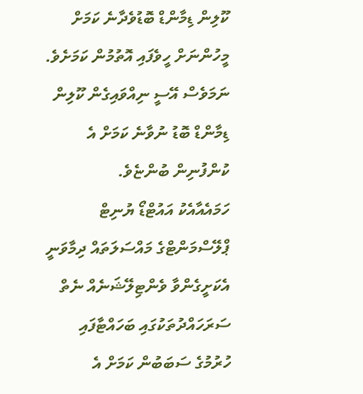ކޫލިން ޑިމާންޑް ބޮޑުވެދާނެ ކަމަށް މީހުންނަށް ހީވެފައި އޮތުމުން ކަމަށެވެ. ނަމަވެސް އޭސީ ނިއްވައިގެން ކޫލިން ޑިމާންޑް ބޮޑު ނުވާނެ ކަމަށް އެ ކުންފުނިން ބުންޏެވެ.
ހަމައެއާއެކު އައުޓްޑޯ ޔުނިޓް ޕްލޭސްމަންޓްގެ މައްސަލަތައް ދިމާވަނީ އެކަށީގެންވާ ވެންޓިލޭޝަނެއް ނެތް ސަރަހައްދުތަކުގައި ބަހައްޓާފައި ހުރުމުގެ ސަބަބުން ކަމަށް އެ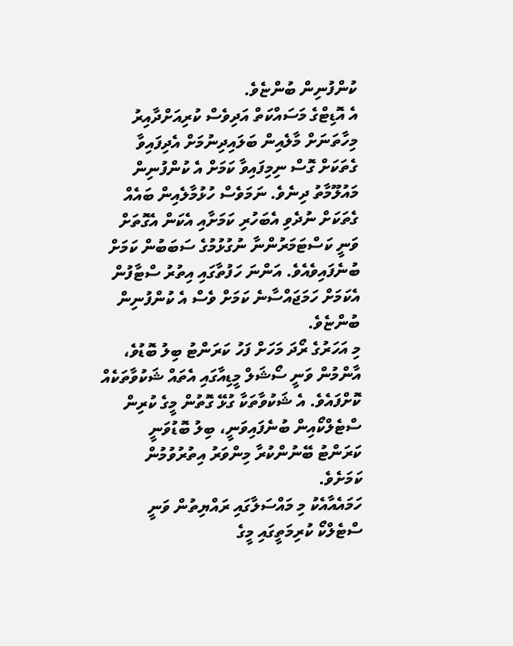ކުންފުނިން ބުންޏެވެ.
އެ އޮޑިޓްގެ މަސައްކަތް އަދިވެސް ކުރިއަށްދާއިރު މިހާތަނަށް މާލެއިން ބަލައިދިނުމަށް އެދިފައިވާ ގެތަކަށް ގޮސް ނިމިފައިވާ ކަމަށް އެ ކުންފުނިން މައުލޫމާތު ދިނެވެ. ނަމަވެސް ހުޅުމާލެއިން ބައެއް ގެތަކަށް ނުދެވި އެބަހުރި ކަމަށާއި އެކަން އެގޮތަށް ވަނީ ކަސްޓަމަރުންނާ ނުގުޅުމުގެ ސަބަބުން ކަމަށް ބުނެފައިވެއެވެ. އަންނަ ހަފުތާގައި އިތުރު ސްޓާފުން އެކަމަށް ހަމަޖައްސާނެ ކަމަށް ވެސް އެ ކުންފުނިން ބުންޏެވެ.
މި އަހަރުގެ ރޯދަ މަހަށް ފަހު ކަރަންޓު ބިލު ބޮޑުވެ، އާންމުން ވަނީ ސޯޝަލް މީޑިއާގައި އެތައް ޝަކުވާތަކެއް ކޮށްފައެވެ. އެ ޝަކުވާތަކާ ގުޅޭ ގޮތުން މީގެ ކުރިން ސްޓެލްކޯއިން ބުނެފައިވަނީ، ބިލު ބޮޑުވަނީ ކަރަންޓު ބޭނުންކުރާ މިންވަރު އިތުރުވުމުން ކަމަށެވެ.
ހަމައެއާއެކު މި މައްސަލާގައި ރައްޔިތުން ވަނީ ސްޓެލްކޯ ކުރިމަތީގައި މީގެ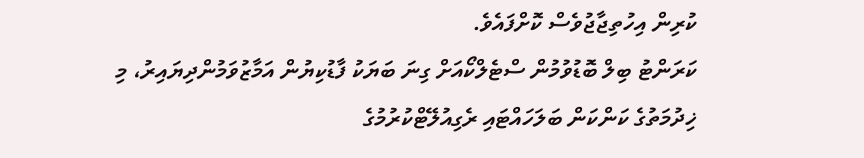ކުރިން އިހުތިޖާޖުވެސް ކޮށްފައެވެ.
ކަރަންޓު ބިލް ބޮޑުވުމުން ސްޓެލްކޯއަށް ގިނަ ބަޔަކު ފާޑުކިޔުން އަމާޒުވަމުންދިޔައިރު، މި ޚިދުމަތުގެ ކަންކަން ބަލަހައްޓައި ރެގިއުލޭޓްކުރުމުގެ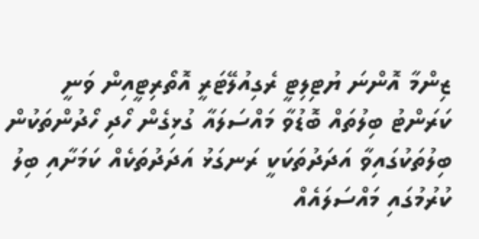ޒިންމާ އޮންނަ ޔުޓިލިޓީ ރެގިއުލޭޓަރީ އޮތޯރިޓީއިން ވަނީ ކަރަންޓު ބިލުތައް ބޮޑުވާ މައްސަލައާ ގުޅިގެން ހޯދި ހޯދުންތަކުން ބިލުތަކުގައިވާ އަދަދުތަކަކީ ރަނގަޅު އަދަދުތަކެއް ކަމަށާއި ބިލު ކުރުމުގައި މައްސަލައެއް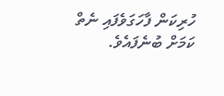ހުރިކަން ފާހަގަވެފައި ނެތް ކަމަށް ބުނެފައެވެ.